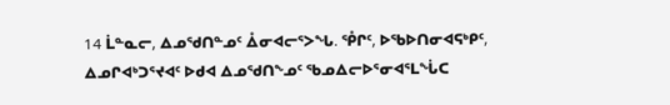14 ᒫᓐᓇᓕ, ᐃᓄᖁᑎᓐᓄᑦ ᐂᓂᐊᓕᕐᐳᖓ. ᕾᒋᑦ, ᐅᖃᐅᑎᓂᐊᕋᒃᑭᑦ, ᐃᓄᒋᐊᒃᑐᕐᔪᐊᑦ ᐅᑯᐊ ᐃᓄᖁᑎᖕᓄᑦ ᖃᓄᐃᓕᐅᕐᓂᐊᕐᒪᖔᑕ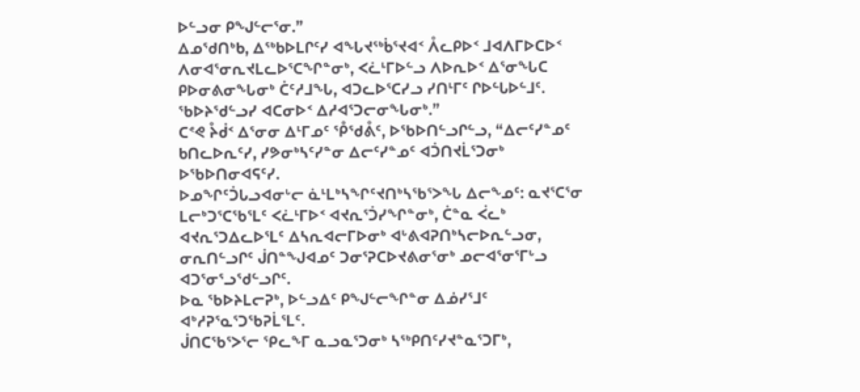ᐅᓪᓗᓂ ᑭᖑᓪᓕᕐᓂ.”
ᐃᓄᖁᑎᒃᑲ, ᐃᖅᑲᐅᒪᒋᑦᓯ ᐊᖓᔪᖅᑳᕐᔪᐊᑉ ᐰᓚᑭᐅᑉ ᒧᐊᐱᒥᐅᑕᐅᑉ ᐱᓂᐊᕐᓂᕆᔪᒪᓚᐅᕐᑕᖏᓐᓂᒃ, ᐸᓛᒻᒥᐅᓪᓗ ᐱᐅᕆᐅᑉ ᐃᕐᓂᖓᑕ ᑭᐅᓂᕕᓂᖓᓂᒃ ᑖᑦᓱᒧᖓ, ᐊᑐᓚᐅᕐᑕᓯᓗ ᓯᑎᒻᒥᑦ ᒋᐅᓪᒐᐅᓪᒧᑦ. ᖃᐅᔨᖁᓪᓗᓯ ᐊᑕᓂᐅᑉ ᐃᓱᐊᕐᑐᓕᓂᖓᓂᒃ.”
ᑕᕝᕙ ᔧᑰᑉ ᐃᕐᓂᓂ ᐃᒻᒥᓄᑦ ᕾᖁᕔᑦ, ᐅᖃᐅᑎᓪᓗᒋᓪᓗ, “ᐃᓕᑦᓯᓐᓄᑦ ᑲᑎᓚᐅᕆᑦᓯ, ᓯᕗᓂᒃᓴᑦᓯᓐᓂ ᐃᓕᑦᓯᓐᓄᑦ ᐊᑑᑎᔪᒫᕐᑐᓂᒃ ᐅᖃᐅᑎᓂᐊᕋᑦᓯ.
ᐅᓄᖏᑦᑑᒐᓗᐊᓂᒡᓕ ᓈᒻᒪᒃᓴᖏᑦᔪᑎᒃᓴᖃᕐᐳᖓ ᐃᓕᖕᓄᑦ: ᓇᔪᕐᑕᕐᓂ ᒪᓕᒃᑐᕐᑕᖃᕐᒪᑦ ᐸᓛᒻᒥᐅᑉ ᐊᔪᕆᕐᑑᓯᖏᓐᓂᒃ, ᑖᓐᓇ ᐹᓚᒃ ᐊᔪᕆᕐᑐᐃᓚᐅᕐᒪᑦ ᐃᓴᕆᐊᓕᒥᐅᓂᒃ ᐊᒡᕕᐊᕈᑎᒃᓴᓕᐅᕆᓪᓗᓂ, ᓂᕆᑎᓪᓗᒋᑦ ᒎᑎᓐᖑᐊᓄᑦ ᑐᓂᕐᕈᑕᐅᔪᕕᓂᕐᓂᒃ ᓄᓕᐊᕐᓂᕐᒥᒡᓗ ᐊᑐᕐᓂᕐᓗᖁᓪᓗᒋᑦ.
ᐅᓇ ᖃᐅᔨᒪᓕᕈᒃ, ᐅᓪᓗᐃᑦ ᑭᖑᓪᓕᖏᓐᓂ ᐃᓅᓯᕐᒧᑦ ᐊᒃᓱᕈᕐᓇᕐᑐᖃᕈᒫᕐᒪᑦ.
ᒎᑎᑕᖃᕐᐳᕐᓕ ᕿᓚᖕᒥ ᓇᓗᓇᕐᑐᓂᒃ ᓴᖅᑭᑎᑦᓯᔪᓐᓇᕐᑐᒥᒃ,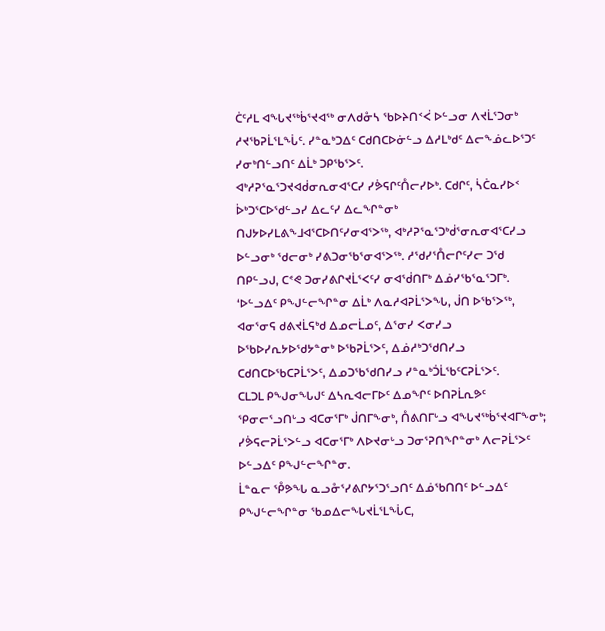ᑖᑦᓱᒪ ᐊᖓᔪᖅᑳᕐᔪᐊᖅ ᓂᐱᑯᓁᓴ ᖃᐅᔨᑎᑉᐹ ᐅᓪᓗᓂ ᐱᔪᒫᕐᑐᓂᒃ ᓱᔪᖃᕈᒫᕐᒪᖔᑦ. ᓯᓐᓇᒃᑐᐃᑦ ᑕᑯᑎᑕᐅᓃᓪᓗ ᐃᓱᒪᒃᑯᑦ ᐃᓕᖕᓅᓚᐅᕐᑐᑦ ᓯᓂᒃᑎᓪᓗᑎᑦ ᐃᒫᒃ ᑐᑭᖃᕐᐳᑦ.
ᐊᒃᓱᕈᕐᓇᕐᑐᔪᐊᑰᓂᕆᓂᐊᕐᑕᓯ ᓯᕘᕋᒋᑦᑍᓕᓯᐅᒃ. ᑕᑯᒋᑦ, ᓵᑖᓇᓯᐅᑉ ᐆᒃᑐᕐᑕᐅᖁᓪᓗᓯ ᐃᓚᑦᓯ ᐃᓚᖏᓐᓂᒃ ᑎᒍᔭᐅᓯᒪᕕᖕᒧᐊᕐᑕᐅᑎᑦᓯᓂᐊᕐᐳᖅ, ᐊᒃᓱᕈᕐᓇᕐᑐᒃᑰᕐᓂᕆᓂᐊᕐᑕᓯᓗ ᐅᓪᓗᓂᒃ ᖁᓕᓂᒃ ᓯᕕᑐᓂᖃᕐᓂᐊᕐᐳᖅ. ᓱᖁᓯᕐᑍᓕᒋᑦᓯᓕ ᑐᖁ ᑎᑭᓪᓗᒍ, ᑕᕝᕙ ᑐᓂᓯᕕᒋᔪᒫᕐᐸᑦᓯ ᓂᐊᖂᑎᒥᒃ ᐃᓅᓯᖃᕐᓇᕐᑐᒥᒃ.
‘ᐅᓪᓗᐃᑦ ᑭᖑᓪᓕᖏᓐᓂ ᐃᒫᒃ ᐱᓇᓱᐊᕈᒫᕐᐳᖓ, ᒎᑎ ᐅᖃᕐᐳᖅ, ᐊᓂᕐᓂᕋ ᑯᕕᔪᒫᕋᒃᑯ ᐃᓄᓕᒫᓄᑦ, ᐃᕐᓂᓯ ᐸᓂᓯᓗ ᐅᖃᐅᓯᕆᔭᐅᖁᔭᓐᓂᒃ ᐅᖃᕈᒫᕐᐳᑦ, ᐃᓅᓱᒃᑐᖁᑎᓯᓗ ᑕᑯᑎᑕᐅᖃᑕᕈᒫᕐᐳᑦ, ᐃᓄᑐᖃᖁᑎᓯᓗ ᓯᓐᓇᒃᑑᒫᖃᑦᑕᕈᒫᕐᐳᑦ.
ᑕᒪᑐᒪ ᑭᖑᓂᖓᒍᑦ ᐃᓴᕆᐊᓕᒥᐅᑦ ᐃᓄᖏᑦ ᐅᑎᕈᒫᕆᕗᑦ ᕿᓂᓕᕐᓗᑎᒡᓗ ᐊᑕᓂᕐᒥᒃ ᒎᑎᒥᖕᓂᒃ, ᑍᕕᑎᒥᒡᓗ ᐊᖓᔪᖅᑳᕐᔪᐊᒥᖕᓂᒃ; ᓯᕘᕋᓕᕈᒫᕐᐳᓪᓗ ᐊᑕᓂᕐᒥᒃ ᐱᐅᔪᓂᒡᓗ ᑐᓂᕐᕈᑎᖏᓐᓂᒃ ᐱᓕᕈᒫᕐᐳᑦ ᐅᓪᓗᐃᑦ ᑭᖑᓪᓕᖏᓐᓂ.
ᒫᓐᓇᓕ ᕾᕗᖓ ᓇᓗᓁᕐᓯᕕᒋᔭᕐᑐᕐᓗᑎᑦ ᐃᓅᖃᑎᑎᑦ ᐅᓪᓗᐃᑦ ᑭᖑᓪᓕᖏᓐᓂ ᖃᓄᐃᓕᖓᔪᒫᕐᒪᖔᑕ,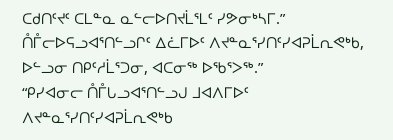ᑕᑯᑎᑦᔪᑦ ᑕᒪᓐᓇ ᓇᓪᓕᐅᑎᔪᒫᕐᒪᑦ ᓯᕗᓂᒃᓴᒥ.”
ᑍᒤᓕᐅᕋᓗᐊᕐᑎᓪᓗᒋᑦ ᐃᓛᒥᐅᑦ ᐱᔪᓐᓇᕐᓯᑎᑦᓯᐊᕈᒫᕆᕙᒃᑲ, ᐅᓪᓗᓂ ᑎᑭᑦᓱᒫᕐᑐᓂ, ᐊᑕᓂᖅ ᐅᖃᕐᐳᖅ.”
“ᑭᓯᐊᓂᓕ ᑍᒤᒐᓗᐊᕐᑎᓪᓗᒍ ᒧᐊᐱᒥᐅᑦ ᐱᔪᓐᓇᕐᓯᑎᑦᓯᐊᕈᒫᕆᕙᒃᑲ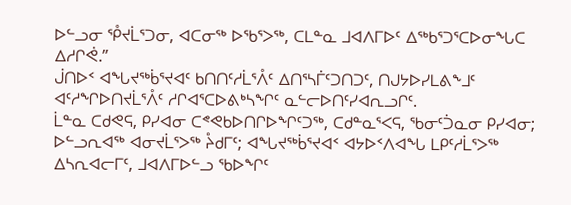ᐅᓪᓗᓂ ᕾᔪᒫᕐᑐᓂ, ᐊᑕᓂᖅ ᐅᖃᕐᐳᖅ, ᑕᒪᓐᓇ ᒧᐊᐱᒥᐅᑦ ᐃᖅᑲᕐᑐᕐᑕᐅᓂᖓᑕ ᐃᓱᒋᕚ.”
ᒎᑎᐅᑉ ᐊᖓᔪᖅᑳᕐᔪᐊᑦ ᑲᑎᑎᑦᓱᒫᕐᐰᑦ ᐃᑎᕐᓴᒦᑦᑐᑎᑐᑦ, ᑎᒍᔭᐅᓯᒪᕕᖕᒧᑦ ᐊᑦᓱᖏᐅᑎᔪᒫᕐᐰᑦ ᓱᒋᐊᕐᑕᐅᕕᒃᓴᖏᑦ ᓇᓪᓕᐅᑎᑦᓯᐊᕆᓗᒋᑦ.
ᒫᓐᓇ ᑕᑯᕙᕋ, ᑭᓯᐊᓂ ᑕᕝᕙᑲᐅᑎᒋᐅᖏᑦᑐᖅ, ᑕᑯᓐᓇᕐᐸᕋ, ᖃᓂᑦᑑᓇᓂ ᑭᓯᐊᓂ; ᐅᓪᓗᕆᐊᖅ ᐊᓂᔪᒫᕐᐳᖅ ᔧᑯᒥᑦ; ᐊᖓᔪᖅᑳᕐᔪᐊᑉ ᐊᔭᐅᑉᐱᐊᖓ ᒪᑭᑦᓱᒫᕐᐳᖅ ᐃᓴᕆᐊᓕᒥᑦ, ᒧᐊᐱᒥᐅᓪᓗ ᖃᐅᖏᑦ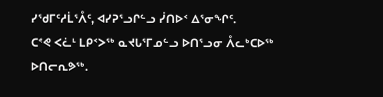ᓯᖁᒥᑦᓱᒫᕐᐰᑦ, ᐊᓯᕈᕐᓗᒋᓪᓗ ᓰᑎᐅᑉ ᐃᕐᓂᖏᑦ.
ᑕᕝᕙ ᐸᓛᒻ ᒪᑭᑉᐳᖅ ᓇᔪᒐᕐᒥᓄᓪᓗ ᐅᑎᕐᓗᓂ ᐰᓚᒃᑕᐅᖅ ᐅᑎᓕᕆᕗᖅ.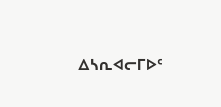ᐃᓴᕆᐊᓕᒥᐅᑦ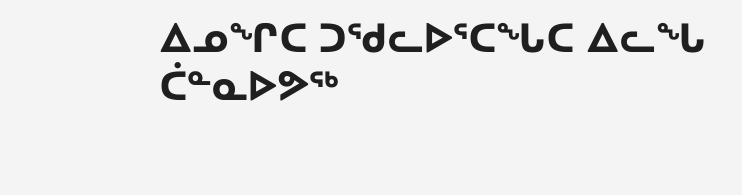ᐃᓄᖏᑕ ᑐᖁᓚᐅᕐᑕᖓᑕ ᐃᓚᖓ ᑖᓐᓇᐅᕗᖅ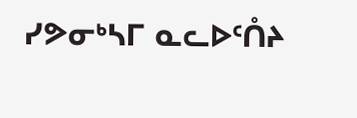ᓯᕗᓂᒃᓴᒥ ᓇᓚᐅᑦᑍᔨ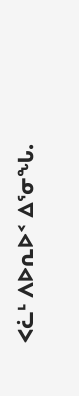ᐸᓛᒻ ᐱᐅᕆᐅᑉ ᐃᕐᓂᖓ.